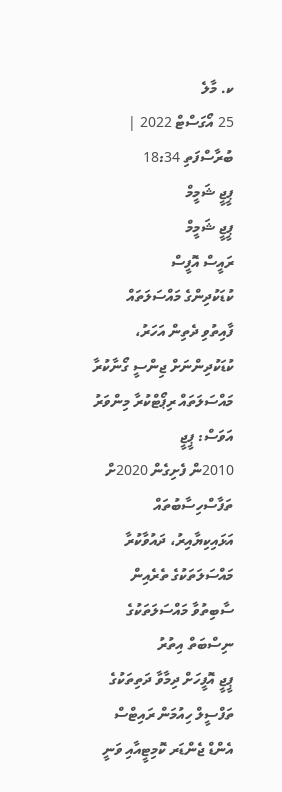ކ. މާލެ
25 އޯގަސްޓް 2022 | ބުރާސްފަތި 18:34
ޕީޖީ ޝަމީމް
ޕީޖީ ޝަމީމް
ރައީސް އޮފީސް
ކުޑަކުދިންގެ މައްސަލަތައް
ފާއިތުވި ދެތިން އަހަރު، ކުޑަކުދިންނަށް ޖިންސީ ގޯނާކުރާ މައްސަލަތައް ރިޕޯޓްކުރާ މިންވަރު އަވަސް: ޕީޖީ
2010ން ފެށިގެން 2020ށް ތަފާސްހިސާބުތައް އަޅައިކިޔާއިރު، ދައުވާކުރާ މައްސަލަތަކުގެ ތެރެއިން ސާބިތުވާ މައްސަލަތަކުގެ ނިސްބަތް އިތުރު
ޕީޖީ އޮފީހަށް ދިމާވާ ދަތިތަކުގެ ތަފްސީލް ހިއުމަން ރައިޓްސް އެންޑް ޖެންޑަރ ކޮމިޓީއާއި ވަނީ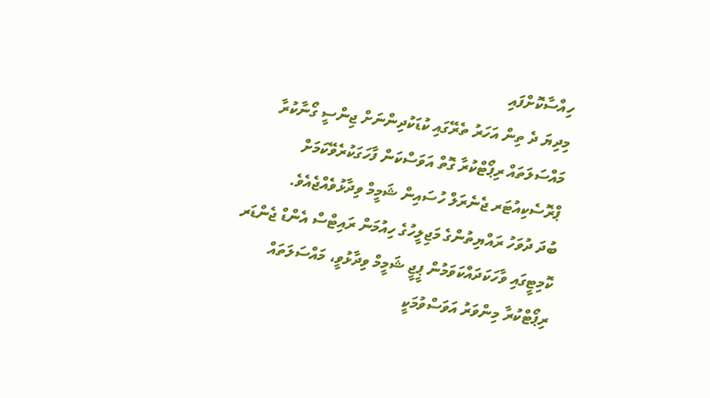ހިއްސާކޮށްފައި
މިދިޔަ ދެ ތިން އަހަރު ތެރޭގައި ކުޑަކުދިންނަށް ޖިންސީ ގޯނާކުރާ މައްސަލަތައް ރިޕޯޓްކުރާ ގޮތް އަވަސްކަން ފާހަގަކުރެވޭކަމަށް ޕްރޮސެކިއުޓަރ ޖެނެރަލް ހުސައިން ޝަމީމް ވިދާޅުވެއްޖެއެވެ.
ބުދަ ދުވަހު ރައްޔިތުންގެ މަޖިލީހުގެ ހިއުމަން ރައިޓްސް އެންޑް ޖެންޑަރ ކޮމިޓީގައި ވާހަކަދައްކަވަމުން ޕީޖީ ޝަމީމް ވިދާޅުވީ، މައްސަލަތައް ރިޕޯޓްކުރާ މިންވަރު އަވަސްވުމަކީ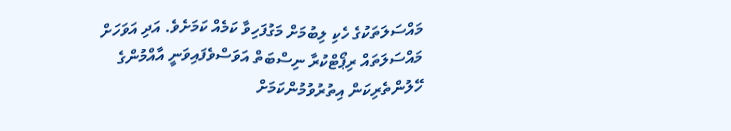މައްސަލަތަކުގެ ހެކި ލިބުމަށް މަގުފަހިވާ ކަމެއް ކަމަށެވެ. އަދި އަވަހަށް މައްސަލަތައް ރިޕޯޓްކުރާ ނިސްބަތް އަވަސްވެފައިވަނީ އާއްމުންގެ ހޭލުންތެރިކަން އިތުރުވުމުންކަމަށް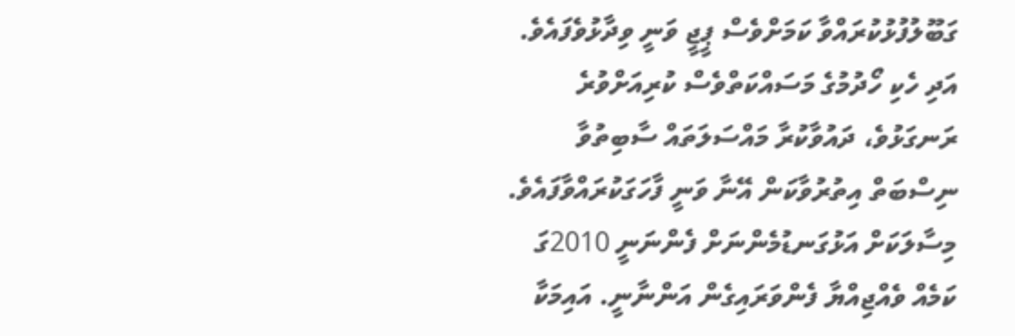ގަބޫލުފުޅުކުރައްވާ ކަމަށްވެސް ޕީޖީ ވަނީ ވިދާޅުވެފައެވެ. އަދި ހެކި ހޯދުމުގެ މަސައްކަތްވެސް ކުރިއަށްވުރެ ރަނގަޅުވެ، ދައުވާކުރާ މައްސަލަތައް ސާބިތުވާ ނިސްބަތް އިތުރުވާކަން އޭނާ ވަނީ ފާހަގަކުރައްވާފައެވެ.
މިސާލަކަށް އަޅުގަނޑުމެންނަށް ފެންނަނީ 2010ގަ ކަމެއް ވެއްޖިއްޔާ ފެންވަރައިގެން އަންނާނީ. އައިމަކާ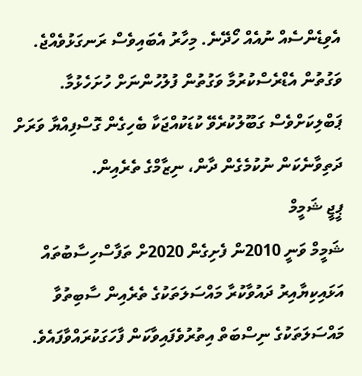އެވިޑެންސެއް ނުއެއް ހޯދޭނެ. މިހާރު އެބައިވެސް ރަނގަޅުވެއްޖެ. ވަގުތުން އެޑްރެސްކުރުމާ ވަގުތުން ފުލުހުންނަށް ހުށަހެޅުމާ. ޕަބްލިކަށްވެސް ގަބޫލުކުރެވޭ ކުޑަކުއްޖަކާ ބެހިގެން ގޮސްފިއްޔާ ވަރަށް ދަތިވާނެކަން ނުކުމެގެން ދާން، ނިޒާމްގެ ތެރެއިން.
ޕީޖީ ޝަމީމް
ޝަމީމް ވަނީ 2010ން ފެށިގެން 2020ށް ތަފާސްހިސާބުތައް އަޅައިކިޔާއިރު ދައުވާކުރާ މައްސަލަތަކުގެ ތެރެއިން ސާބިތުވާ މައްސަލަތަކުގެ ނިސްބަތް އިތުރުވެފައިވާކަން ފާހަގަކުރައްވާފައެވެ.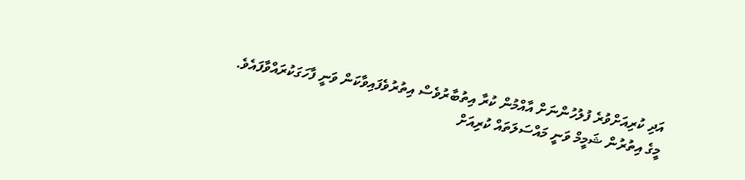އަދި ކުރިއަށްވުރެ ފުލުހުންނަށް އާއްމުން ކުރާ އިތުބާރުވެސް އިތުރުވެފައިވާކަން ވަނީ ފާހަގަކުރައްވާފައެވެ.
މީގެ އިތުރުން ޝަމީމް ވަނީ މައްސަލަތައް ކުރިއަށް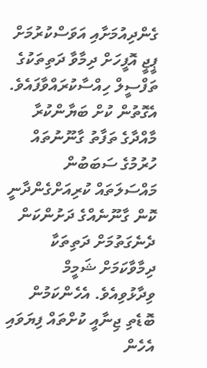ގެންދިއުމަށާއި އަވަސްކުރުމަށް ޕީޖީ އޮފީހަށް ދިމާވާ ދަތިތަކުގެ ތަފްސީލް ހިއްސާކުރައްވާފައެވެ. އެގޮތުން ކުށް ބަޔާންކުރާ މާއްދާގެ ތަފާތު ގާނޫނުތައް ހުރުމުގެ ސަބަބުން މައްސަލަތައް ކުރިއަށްގެންދާނީ ކޮން ގާނޫނެއްގެ ދަށުންކަން ދެނެގަތުމަށް ދަތިތަކާ ދިމާވާކަމަށް ޝަމީމް ވިދާޅުވިއެވެ. އެހެންކަމުން ބޮޑެތި ޖިނާއީ ކުށްތައް ފިޔަވައި އެހެން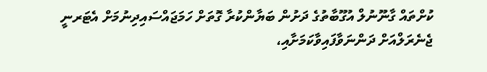ކުށްތައް ގާނޫނުލް އުގޫބާތުގެ ދަށުން ބަޔާންކުރާ ގޮތަށް ހަމަޖައްސައިދިނުމަށް އެޓަރނީ ޖެނެރަލްއަށް ދަންނަވާފައިވާކަމަށާއި،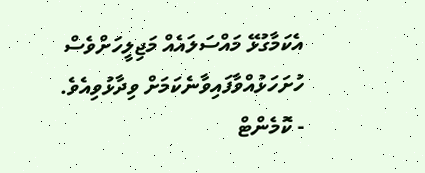އެކަމާގުޅޭ މައްސަލައެއް މަޖިލީހަށްވެސް ހުށަހަޅުއްވާފައިވާނެކަމަށް ވިދާޅުވިއެވެ.
- ކޮމެންޓް